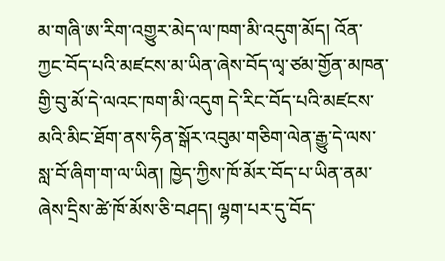མ་གཞི་ཨ་རིག་འགྱུར་མེད་ལ་ཁག་མི་འདུག་མོད། འོན་ཀྱང་བོད་པའི་མཛངས་མ་ཡིན་ཞེས་བོད་ལྭ་ཙམ་གྱོན་མཁན་གྱི་བུ་མོ་དེ་ལའང་ཁག་མི་འདུག དེ་རིང་བོད་པའི་མཛངས་མའི་མིང་ཐོག་ནས་ཧིན་སྒོར་འབུམ་གཅིག་ལེན་རྒྱུ་དེ་ལས་སླ་བོ་ཞིག་ག་ལ་ཡིན། ཁྱེད་ཀྱིས་ཁོ་མོར་བོད་པ་ཡིན་ནམ་ཞེས་དྲིས་ཚེ་ཁོ་མོས་ཅི་བཤད། ལྷག་པར་དུ་བོད་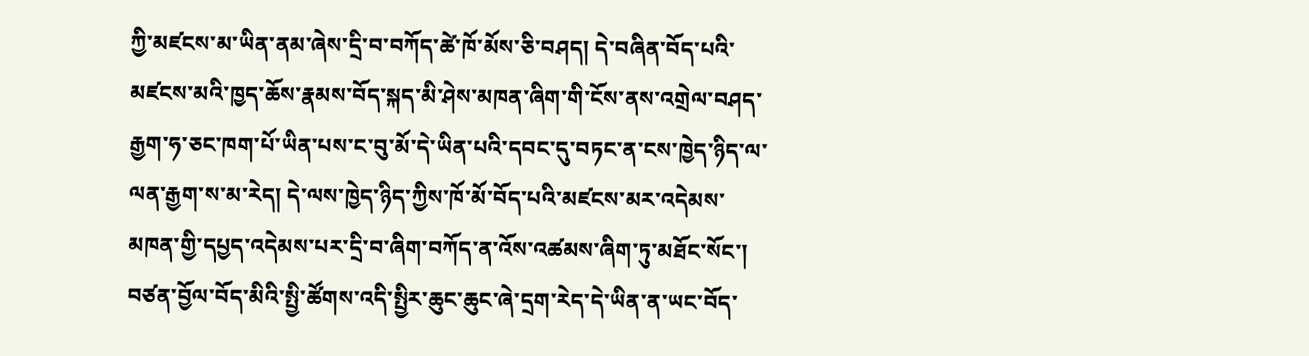ཀྱི་མཛངས་མ་ཡིན་ནམ་ཞེས་དྲི་བ་བཀོད་ཚེ་ཁོ་མོས་ཅི་བཤད། དེ་བཞིན་བོད་པའི་མཛངས་མའི་ཁྱད་ཆོས་རྣམས་བོད་སྐད་མི་ཤེས་མཁན་ཞིག་གི་ངོས་ནས་འགྲེལ་བཤད་རྒྱག་ཧ་ཅང་ཁག་པོ་ཡིན་པས་ང་བུ་མོ་དེ་ཡིན་པའི་དབང་དུ་བཏང་ན་ངས་ཁྱེད་ཉིད་ལ་ལན་རྒྱག་ས་མ་རེད། དེ་ལས་ཁྱེད་ཉིད་ཀྱིས་ཁོ་མོ་བོད་པའི་མཛངས་མར་འདེམས་མཁན་གྱི་དཔྱད་འདེམས་པར་དྲི་བ་ཞིག་བཀོད་ན་འོས་འཚམས་ཞིག་ཏུ་མཐོང་སོང་། བཙན་བྱོལ་བོད་མིའི་སྤྱི་ཚོགས་འདི་སྤྱིར་ཆུང་ཆུང་ཞེ་དྲག་རེད་དེ་ཡིན་ན་ཡང་བོད་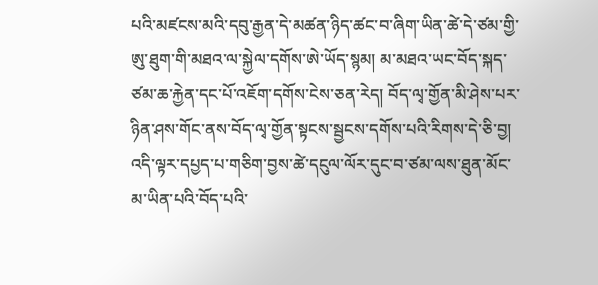པའི་མཛངས་མའི་དབུ་རྒྱན་དེ་མཚན་ཉིད་ཚང་བ་ཞིག་ཡིན་ཚེ་དེ་ཙམ་གྱི་ཨུ་ཐུག་གི་མཐའ་ལ་སྐྱེལ་དགོས་ཨེ་ཡོད་སྙམ། མ་མཐའ་ཡང་བོད་སྐད་ཙམ་ཆ་རྐྱེན་དང་པོ་འཇོག་དགོས་ངེས་ཅན་རེད། བོད་ལྭ་གྱོན་མི་ཤེས་པར་ཉིན་ཤས་གོང་ནས་བོད་ལྭ་གྱོན་སྟངས་སྦྱངས་དགོས་པའི་རིགས་དེ་ཅི་བྱ། འདི་ལྟར་དཔྱད་པ་གཅིག་བྱས་ཚེ་དངུལ་ལོར་དུང་བ་ཙམ་ལས་ཐུན་མོང་མ་ཡིན་པའི་བོད་པའི་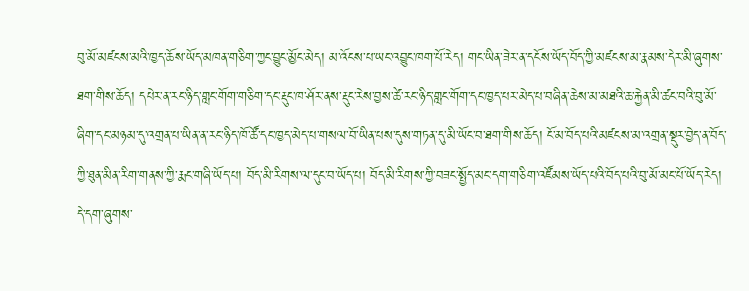བུ་མོ་མཛངས་མའི་ཁྱད་ཆོས་ཡོད་མཁན་གཅིག་ཀྱང་བྱུང་མྱོང་མེད། མ་འོངས་པ་ཡང་འབྱུང་ཁག་པོ་རེད། གང་ཡིན་ཟེར་ན་དངོས་ཡོད་བོད་ཀྱི་མཛངས་མ་རྣམས་དེར་མི་ཞུགས་ཐག་གིས་ཆོད། དཔེར་ན་རང་ཉིད་གླང་གོག་གཅིག་དང་རྡུང་ཁ་ཤོར་ནས་རྡུང་རེས་བྱས་ཚེ་རང་ཉིད་གླང་གོག་དང་ཁྱད་པར་མེད་པ་བཞིན་ཆེས་མ་མཐའི་ཆ་རྐྱེན་མི་ཚང་བའི་བུ་མོ་ཞིག་དང་མཉམ་དུ་འགྲན་པ་ཡིན་ན་རང་ཉིད་ཁོ་ཚོ་དང་ཁྱད་མེད་པ་གསལ་བོ་ཡིན་པས་དུས་གཏན་དུ་མི་ཡོང་བ་ཐག་གིས་ཆོད། ངོ་མ་བོད་པའི་མཛངས་མ་འགྲན་སྡུར་བྱེད་ན་བོད་ཀྱི་ཐུན་མིན་རིག་གནས་ཀྱི་རྨང་གཞི་ཡོད་པ། བོད་མི་རིགས་ལ་དུང་བ་ཡོད་པ། བོད་མི་རིགས་ཀྱི་བཟང་སྤྱོད་མང་དག་གཅིག་འཛོམས་ཡོད་པའི་བོད་པའི་བུ་མོ་མང་པོ་ཡོད་རེད། དེ་དག་ཞུགས་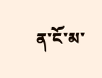ན་ངོ་མ་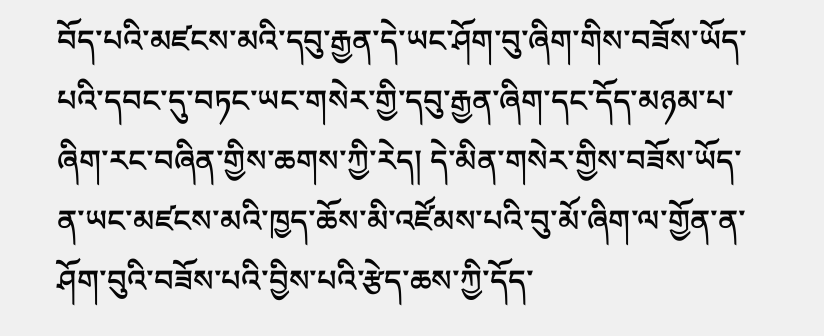བོད་པའི་མཛངས་མའི་དབུ་རྒྱན་དེ་ཡང་ཤོག་བུ་ཞིག་གིས་བཟོས་ཡོད་པའི་དབང་དུ་བཏང་ཡང་གསེར་གྱི་དབུ་རྒྱན་ཞིག་དང་དོད་མཉམ་པ་ཞིག་རང་བཞིན་གྱིས་ཆགས་ཀྱི་རེད། དེ་མིན་གསེར་གྱིས་བཟོས་ཡོད་ན་ཡང་མཛངས་མའི་ཁྱད་ཆོས་མི་འཛོམས་པའི་བུ་མོ་ཞིག་ལ་གྱོན་ན་ཤོག་བུའི་བཟོས་པའི་བྱིས་པའི་རྩེད་ཆས་ཀྱི་དོད་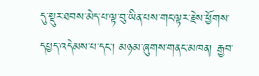དུ་སྡུར་ཐབས་མེད་པ་ལྟ་བུ་ཡིན་པས་གང་ལྟར་རྗེས་ཕྱོགས་དཔྱད་འདེམས་པ་དང་། མཉམ་ཞུགས་གནང་མཁན། རྒྱབ་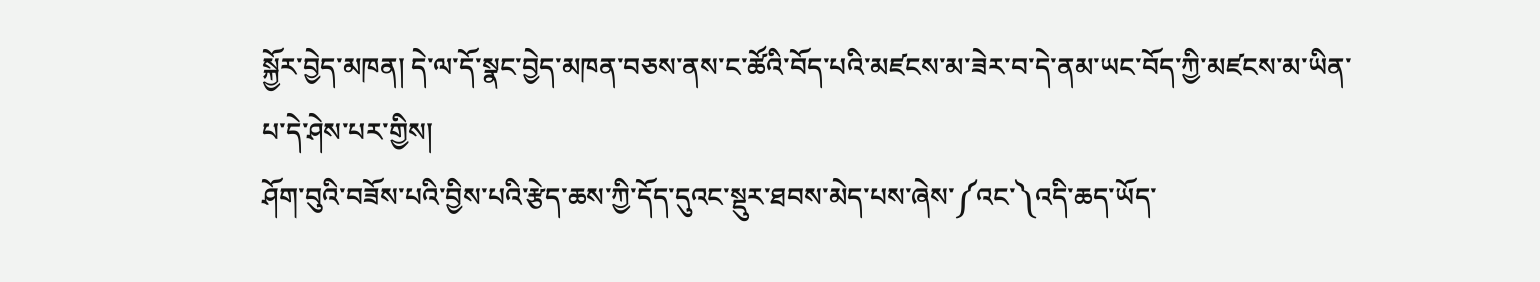སྐྱོར་བྱེད་མཁན། དེ་ལ་དོ་སྣང་བྱེད་མཁན་བཅས་ནས་ང་ཚོའི་བོད་པའི་མཛངས་མ་ཟེར་བ་དེ་ནམ་ཡང་བོད་ཀྱི་མཛངས་མ་ཡིན་པ་དེ་ཤེས་པར་གྱིས།
ཤོག་བུའི་བཟོས་པའི་བྱིས་པའི་རྩེད་ཆས་ཀྱི་དོད་དུའང་སྡུར་ཐབས་མེད་པས་ཞེས་༼འང་༽འདི་ཆད་ཡོད་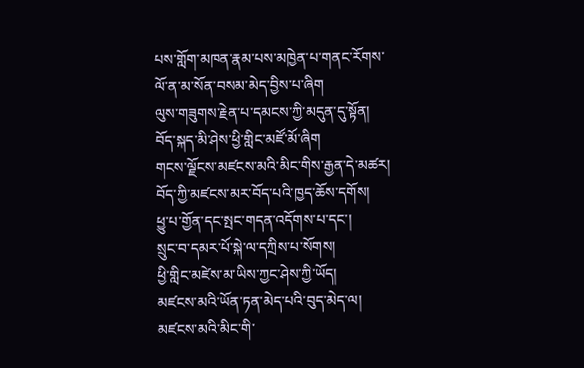པས་གློག་མཁན་རྣམ་པས་མཁྱེན་པ་གནང་རོགས་
ལོ་ན་མ་སོན་བསམ་མེད་བྱིས་པ་ཞིག
ལུས་གཟུགས་རྗེན་པ་དམངས་ཀྱི་མདུན་དུ་སྟོན།
བོད་སྐད་མི་ཤེས་ཕྱི་གླིང་མཛོ་མོ་ཞིག
གངས་ལྗོངས་མཛངས་མའི་མིང་གིས་རྒྱན་དེ་མཚར།
བོད་ཀྱི་མཛངས་མར་བོད་པའི་ཁྱད་ཆོས་དགོས།
ཕྱུ་པ་གྱོན་དང་སྤང་གདན་འདོགས་པ་དང་།
སྲུང་བ་དམར་པོ་སྐེ་ལ་དཀྲིས་པ་སོགས།
ཕྱི་གླིང་མཛེས་མ་ཡིས་ཀྱང་ཤེས་ཀྱི་ཡོད།
མཛངས་མའི་ཡོན་ཏན་མེད་པའི་བུད་མེད་ལ།
མཛངས་མའི་མིང་གི་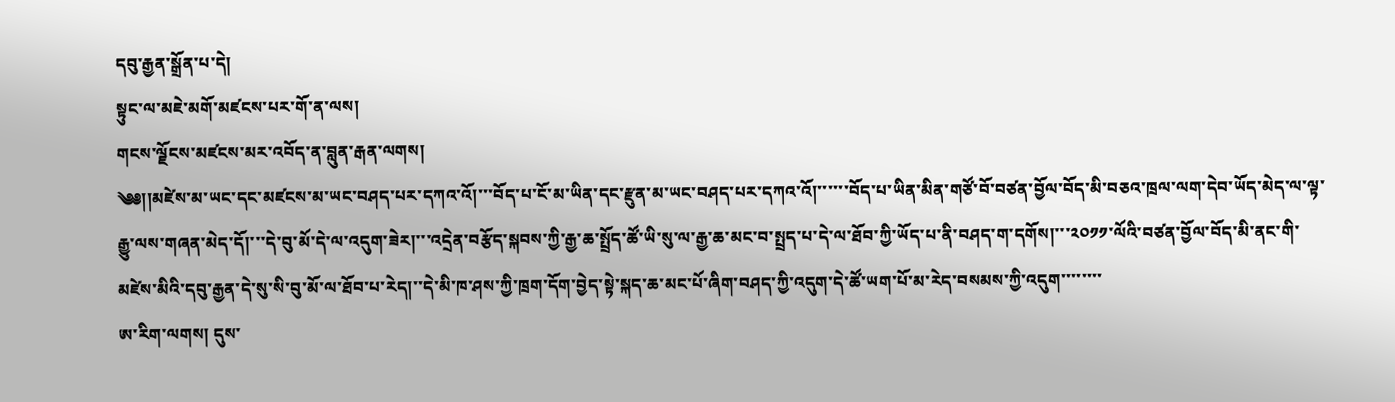དབུ་རྒྱན་སྒྲོན་པ་དེ།
སྟུང་ལ་མཇེ་མགོ་མཛངས་པར་གོ་ན་ལས།
གངས་ལྗོངས་མཛངས་མར་འབོད་ན་བླུན་རྒན་ལགས།
༄༅།།མཛེས་མ་ཡང་དང་མཛངས་མ་ཡང་བཤད་པར་དཀའ་འོ།་་་བོད་པ་ངོ་མ་ཡིན་དང་རྫུན་མ་ཡང་བཤད་པར་དཀའ་འོ།་་་་་་བོད་པ་ཡིན་མིན་གཙོ་བོ་བཙན་བྱོལ་བོད་མི་བཅའ་ཁྲལ་ལག་དེབ་ཡོད་མེད་ལ་ལྟ་རྒྱུ་ལས་གཞན་མེད་དོ།་་་དེ་བུ་མོ་དེ་ལ་འདུག་ཟེར།་་་འདྲེན་བརྩོད་སྐབས་ཀྱི་རྒྱ་ཆ་སྤྲོད་ཚོ་ཡི་སུ་ལ་རྒྱ་ཆ་མང་བ་སྤྲད་པ་དེ་ལ་ཐོབ་ཀྱི་ཡོད་པ་ནི་བཤད་ག་དགོས།་་་༢༠༡༡་ལོའི་བཙན་བྱོལ་བོད་མི་ནང་གི་མཛེས་མིའི་དབུ་རྒྱན་དེ་སུ་སི་བུ་མོ་ལ་ཐོབ་པ་རེད།་་དེ་མི་ཁ་ཤས་ཀྱི་ཁྲག་དོག་བྱེད་སྟེ་སྐད་ཆ་མང་པོ་ཞིག་བཤད་ཀྱི་འདུག་དེ་ཚོ་ཡག་པོ་མ་རེད་བསམས་ཀྱི་འདུག་་་་་་་་
ཨ་རིག་ལགས། དུས་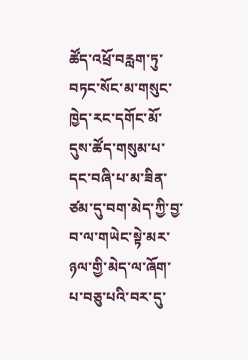ཚོད་འཕྲོ་བརླག་ཏུ་བཏང་སོང་མ་གསུང་ཁྱེད་རང་དགོང་མོ་དུས་ཚོད་གསུམ་པ་དང་བཞི་པ་མ་ཟིན་ཙམ་དུ་བག་མེད་ཀྱི་བྱ་བ་ལ་གཡེང་སྟེ་མར་ཉལ་གྱི་མེད་ལ་ཞོག་པ་བཅུ་པའི་བར་དུ་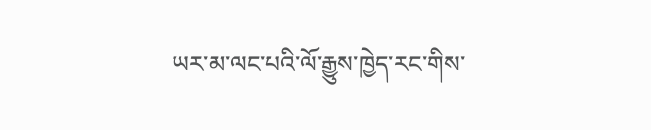ཡར་མ་ལང་པའི་ལོ་རྒྱུས་ཁྱེད་རང་གིས་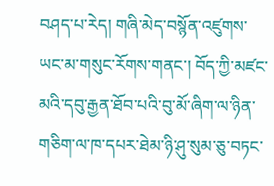བཤད་པ་རེད། གཞི་མེད་བསྙོན་འཛུགས་ཡང་མ་གསུང་རོགས་གནང་། བོད་ཀྱི་མཛང་མའི་དབུ་རྒྱན་ཐོབ་པའི་བུ་མོ་ཞིག་ལ་ཉིན་གཅིག་ལ་ཁ་དཔར་ཐེམ་ཉི་ཤུ་སུམ་ཅུ་བཏང་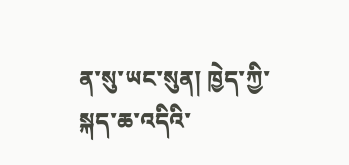ན་སུ་ཡང་སུན། ཁྱེད་ཀྱི་སྐད་ཆ་འདིའི་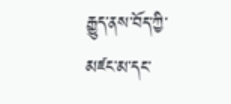རྒྱུད་ནས་བོད་ཀྱི་མཛང་མ་དང་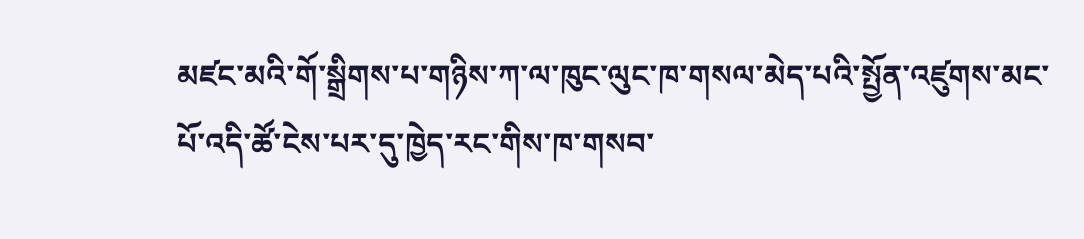མཛང་མའི་གོ་སྒྲིགས་པ་གཉིས་ཀ་ལ་ཁུང་ལུང་ཁ་གསལ་མེད་པའི་སྤྱོན་འཛུགས་མང་པོ་འདི་ཚོ་ངེས་པར་དུ་ཁྱེད་རང་གིས་ཁ་གསབ་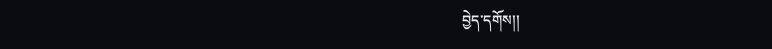བྱེད་དགོས།།